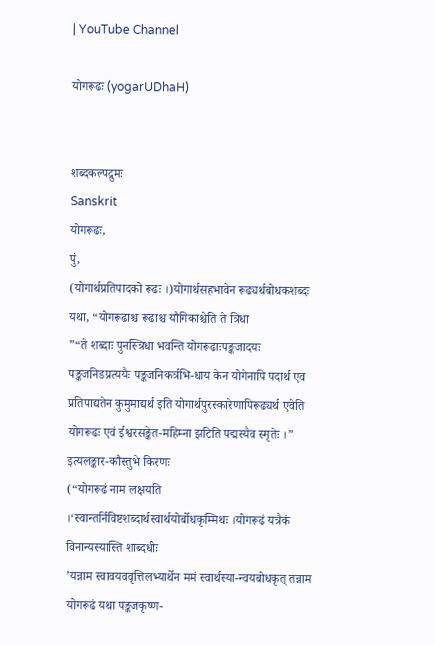| YouTube Channel

योगरूढः (yogarUDhaH)


शब्दकल्पद्रुमः
Sanskrit
योगरूढः,
पुं,
(योगार्थप्रतिपादको रूढः ।)योगार्थसहभावेन रूढ्यर्थबोधकशब्दः यथा, “योगरूढाश्च रूढाश्च यौगिकाश्चेति ते त्रिधा
”“ते शब्दाः पुनस्त्रिधा भवन्ति योगरूढाःपङ्कजादयः पङ्कजनिडप्रत्ययैः पङ्कजनिकर्त्रभि-धाय केन योगेनापि पदार्थ एव प्रतिपाद्यतेन कुमुमाद्यर्थ इति योगार्थपुरस्कारेणापिरूढ्यर्थ एवेति योगरूढः एवं ईश्वरसङ्केत-महिम्ना झटिति पद्मस्यैव स्मृतेः ।” इत्यलङ्कार-कौस्तुभे किरणः
(“योगरूढं नाम लक्षयति ।‘स्वान्तर्निविष्टशब्दार्थस्वार्थयोर्बोधकृम्मिथः ।योगरूढं यत्रैकं विनान्यस्यास्ति शाब्दधीः
’यन्नाम स्वावयववृत्तिलभ्यार्थेन ममं स्वार्थस्या-न्वयबोधकृत् तन्नाम योगरूढं यथा पङ्कजकृष्ण-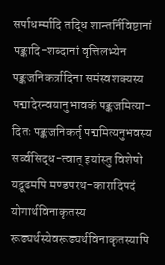सर्पाधर्म्मादि तद्धि शान्तर्निविष्टानां पङ्कादि-शब्दानां वृत्तिलभ्येन पङ्कजनिकर्त्रादिना समंस्वशक्यस्य पद्मादेरन्वयानुभावकं पङ्कजमित्या-दितः पङ्कजनिकर्तृ पद्ममित्यनुभवस्य सर्व्वसिद्ध-त्वात् इयांस्तु विशेषो यद्रूढमपि मण्डपरथ-कारादिपदं योगार्थविनाकृतस्य रूढ्यर्थस्येवरूढ्यर्थविनाकृतस्यापि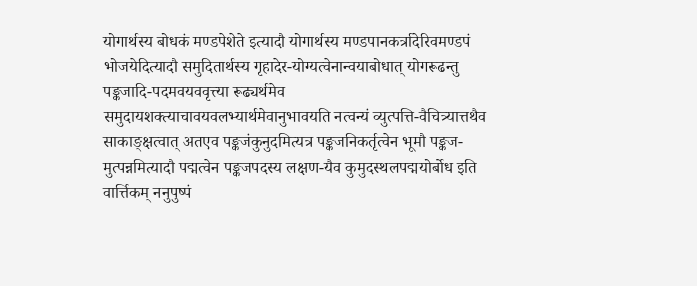योगार्थस्य बोधकं मण्डपेशेते इत्यादौ योगार्थस्य मण्डपानकर्त्रादेरिवमण्डपं भोजयेदित्यादौ समुदितार्थस्य गृहादेर-योग्यत्वेनान्वयाबोधात् योगरूढन्तु पङ्कजादि-पदमवयववृत्त्या रूढ्यर्थमेव समुदायशक्त्याचावयवलभ्यार्थमेवानुभावयति नत्वन्यं व्युत्पत्ति-वैचित्र्यात्तथैव साकाङ्क्षत्वात् अतएव पङ्कजंकुनुदमित्यत्र पङ्कजनिकर्तृत्वेन भूमौ पङ्कज-मुत्पन्नमित्यादौ पद्मत्वेन पङ्कजपदस्य लक्षण-यैव कुमुदस्थलपद्मयोर्बोध इति वार्त्तिकम् ननुपुष्पं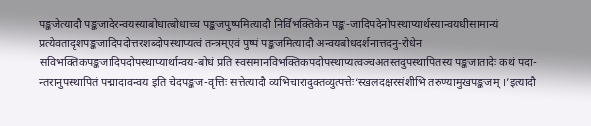पङ्कजेत्यादौ पङ्कजादेरन्वयस्याबोधात्बोधाच्च पङ्कजपुष्पमित्यादौ निर्विभक्तिकेन पङ्क-जादिपदेनोपस्थाप्यार्थस्यान्वयधीसामान्यं प्रत्येवतादृशपङ्कजादिपदोत्तरशब्दोपस्थाप्यत्वं तन्त्रम्एवं पुष्पं पङ्कजमित्यादौ अन्वयबोधदर्शनात्तदनु-रोधेन सविभक्तिकपङ्कजादिपदोपस्थाप्यार्थान्वय-बोधं प्रति स्वसमानविभक्तिकपदोपस्थाप्यत्वञ्चअतस्तदुपस्थापितस्य पङ्कजातादेः कथं पदा-न्तरानुपस्थापितं पद्मादावन्वय इति चेदपङ्कज-वृत्तिः सत्तेत्यादौ व्यभिचारादुक्तव्युत्पत्तेः‘स्खलदक्षरसंशीभि तरुण्यामुखपङ्कजम् ।’इत्यादौ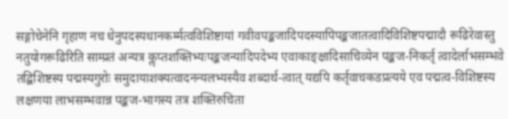सङ्गोचेनेनि गृहाण नच धेनुपदस्यधानकर्म्मत्वविशिष्टायां गवीवपङ्कजादिपदस्यापिपङ्कजातत्वादिविशिष्टपद्मादौ रूढिरेवास्तु नतुयोगरूढिरिति साम्प्रतं अन्यत्र कॢप्तशक्तिभ्यःपङ्कजन्यादिपदेभ्य एवाकाङ्क्षादिसाचिव्येन पङ्कज-निकर्तृ त्वादेर्लाभसम्भवे तद्बिशिष्टस्य पद्मस्यगुरोः समुदायाशक्यत्वादनन्यलभ्यस्यैव शब्दार्थ-त्वात् यद्यपि कर्तृवाचकडप्रत्यये एव पद्मत्व-विशिष्टस्य लक्षणया लाभसम्भवान्न पङ्कज-भागस्य तत्र शक्तिरुचिता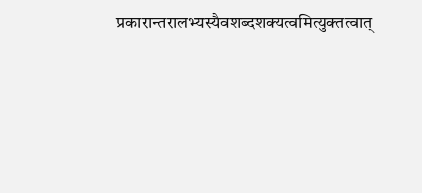प्रकारान्तरालभ्यस्यैवशब्दशक्यत्वमित्युक्तत्वात्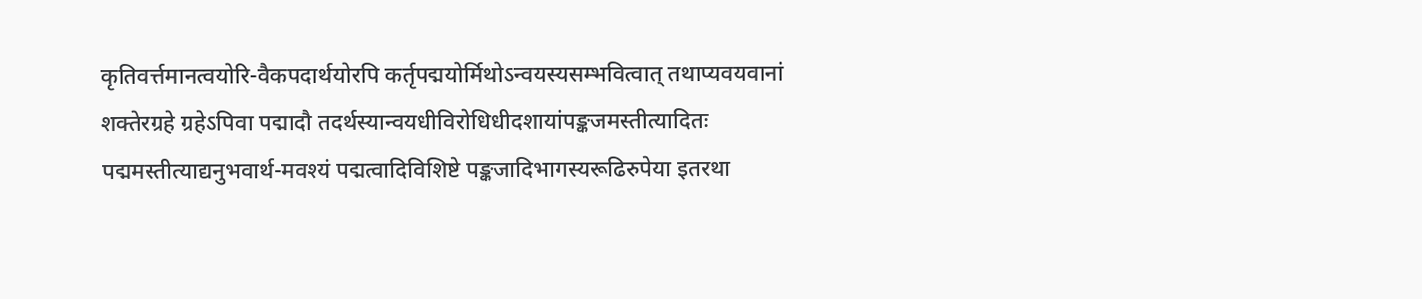कृतिवर्त्तमानत्वयोरि-वैकपदार्थयोरपि कर्तृपद्मयोर्मिथोऽन्वयस्यसम्भवित्वात् तथाप्यवयवानां शक्तेरग्रहे ग्रहेऽपिवा पद्मादौ तदर्थस्यान्वयधीविरोधिधीदशायांपङ्कजमस्तीत्यादितः पद्ममस्तीत्याद्यनुभवार्थ-मवश्यं पद्मत्वादिविशिष्टे पङ्कजादिभागस्यरूढिरुपेया इतरथा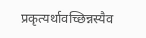प्रकृत्यर्थावच्छिन्नस्यैव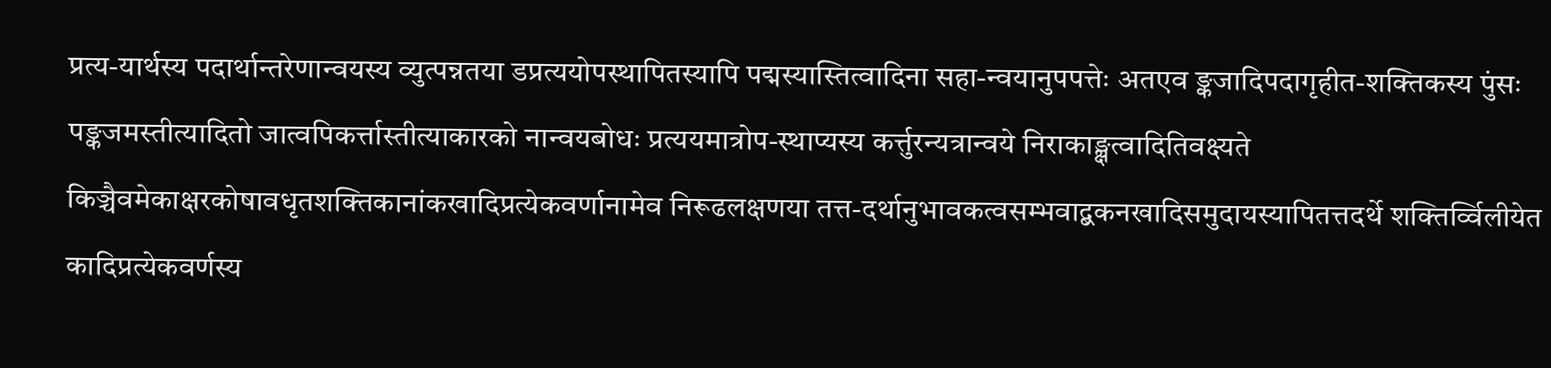प्रत्य-यार्थस्य पदार्थान्तरेणान्वयस्य व्युत्पन्नतया डप्रत्ययोपस्थापितस्यापि पद्मस्यास्तित्वादिना सहा-न्वयानुपपत्तेः अतएव ङ्कजादिपदागृहीत-शक्तिकस्य पुंसः पङ्कजमस्तीत्यादितो जात्वपिकर्त्तास्तीत्याकारको नान्वयबोधः प्रत्ययमात्रोप-स्थाप्यस्य कर्त्तुरन्यत्रान्वये निराकाङ्क्षत्वादितिवक्ष्यते किञ्चैवमेकाक्षरकोषावधृतशक्तिकानांकखादिप्रत्येकवर्णानामेव निरूढलक्षणया तत्त-दर्थानुभावकत्वसम्भवाद्बकनखादिसमुदायस्यापितत्तदर्थे शक्तिर्व्विलीयेत कादिप्रत्येकवर्णस्य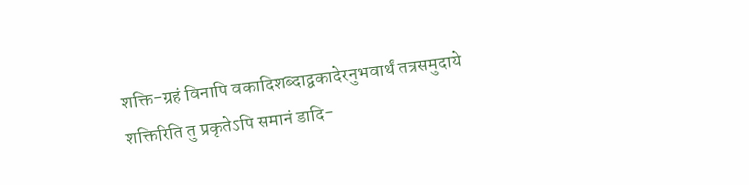शक्ति-ग्रहं विनापि वकादिशब्दाद्वकादेरनुभवार्थं तत्रसमुदाये शक्तिरिति तु प्रकृतेऽपि समानं डादि-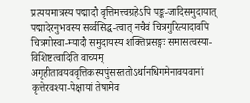प्रत्ययमात्रस्य पद्मादौ वृत्तिमत्त्वग्रहेऽपि पङ्क-जादिसमुदायात् पद्मादेरनुभवस्य सर्व्वसिद्ध-त्वात् नचैवं चित्रगुरित्यादावपि चित्रगोस्वा-म्यादौ समुदायस्य शक्तिप्रसङ्गः समासत्वस्या-विशिष्टत्वादिति वाच्यम् अगृहीतावयववृत्तिकस्यपुंसस्ततोऽर्थानधिगमेनावयवानां कृत्तेरवश्या-पेक्षायां तेषामेव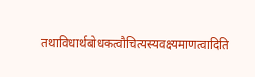तथाविधार्थबोधकत्वौचित्यस्यवक्ष्यमाणत्वादिति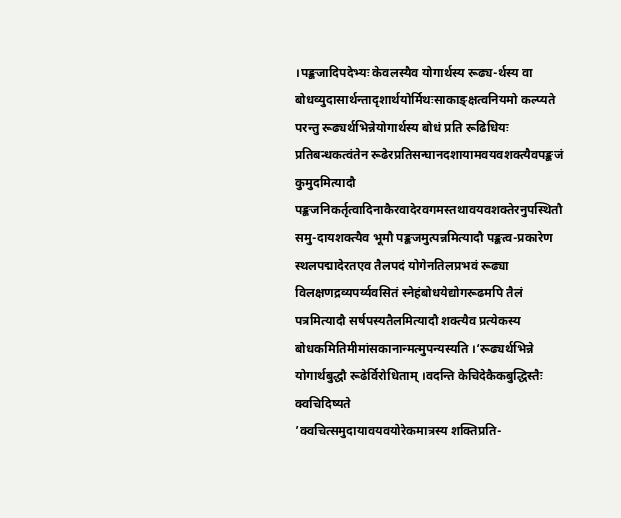।पङ्कजादिपदेभ्यः केवलस्यैव योगार्थस्य रूढ्य-र्थस्य वा बोधव्युदासार्थन्तादृशार्थयोर्मिथःसाकाङ्क्षत्वनियमो कल्प्यते परन्तु रूढ्यर्थभिन्नेयोगार्थस्य बोधं प्रति रूढिधियः प्रतिबन्धकत्वंतेन रूढेरप्रतिसन्घानदशायामवयवशक्त्यैवपङ्कजं कुमुदमित्यादौ पङ्कजनिकर्तृत्वादिनाकैरवादेरवगमस्तथावयवशक्तेरनुपस्थितौ समु-दायशक्त्यैव भूमौ पङ्कजमुत्पन्नमित्यादौ पङ्कत्व-प्रकारेण स्थलपद्मादेरतएव तैलपदं योगेनतिलप्रभवं रूढ्या विलक्षणद्रव्यपर्य्यवसितं स्नेहंबोधयेद्योगरूढमपि तैलं पत्रमित्यादौ सर्षपस्यतैलमित्यादौ शक्त्यैव प्रत्येकस्य बोधकमितिमीमांसकानान्मत्मुपन्यस्यति ।‘रूढ्यर्थभिन्ने योगार्थबुद्धौ रूढेर्विरोधिताम् ।वदन्ति केचिदेकैकबुद्धिस्तैः क्वचिदिष्यते
’क्वचित्समुदायावयवयोरेकमात्रस्य शक्तिप्रति-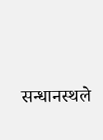सन्धानस्थले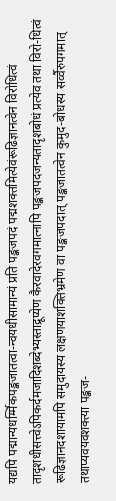यद्यपि पद्मान्यधर्म्मिकपङ्कजातत्वा-न्वयधीसामान्यं प्रति पङ्कजपदं पद्मशक्तमित्येवंरूढिज्ञानत्वेन विरोधित्वं तादृशधीसत्त्वेऽपिकर्दमजादिशब्देभ्यस्ताद्रूप्येण कैरवादेरवगमात्नापि पङ्कजपदजन्यतादृशबोधं प्रत्येव तथा विरो-धित्वं रूढिज्ञानदशायामपि समुदायस्य लक्षणयाशक्तिभ्रमेण वा पङ्कजपदात् पङ्कजातत्वेन कुमुद-बोधस्य सर्व्वैरुपगमात् तथाप्यवयवशक्त्या पङ्कज-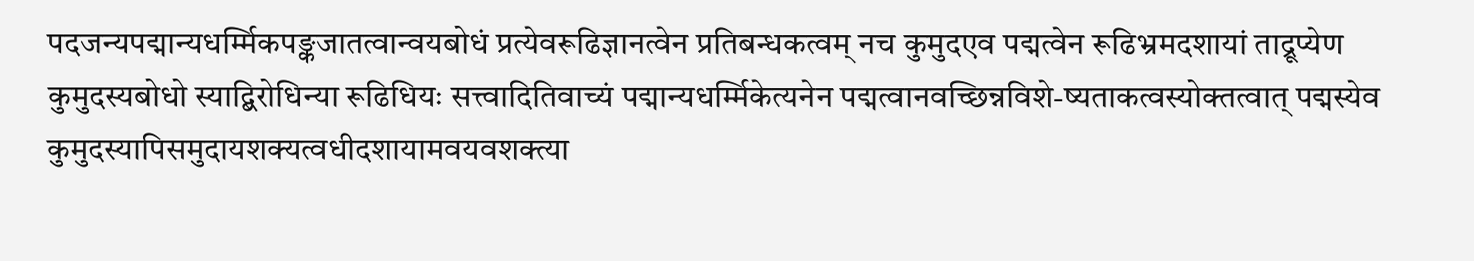पदजन्यपद्मान्यधर्म्मिकपङ्कजातत्वान्वयबोधं प्रत्येवरूढिज्ञानत्वेन प्रतिबन्धकत्वम् नच कुमुदएव पद्मत्वेन रूढिभ्रमदशायां ताद्रूप्येण कुमुदस्यबोधो स्याद्बिरोधिन्या रूढिधियः सत्त्वादितिवाच्यं पद्मान्यधर्म्मिकेत्यनेन पद्मत्वानवच्छिन्नविशे-ष्यताकत्वस्योक्तत्वात् पद्मस्येव कुमुदस्यापिसमुदायशक्यत्वधीदशायामवयवशक्त्या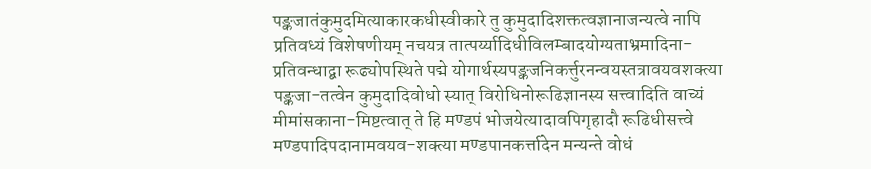पङ्कजातंकुमुदमित्याकारकधीस्वीकारे तु कुमुदादिशक्तत्वज्ञानाजन्यत्वे नापि प्रतिवध्यं विशेषणीयम् नचयत्र तात्पर्य्यादिधीविलम्बादयोग्यताभ्रमादिना-प्रतिवन्धाद्बा रूढ्योपस्थिते पद्मे योगार्थस्यपङ्कजनिकर्त्तुरनन्वयस्तत्रावयवशक्त्या पङ्कजा-तत्वेन कुमुदादिवोधो स्यात् विरोधिनोरूढिज्ञानस्य सत्त्वादिति वाच्यं मीमांसकाना-मिष्टत्वात् ते हि मण्डपं भोजयेत्यादावपिगृहादौ रूढिधीसत्त्वे मण्डपादिपदानामवयव-शक्त्या मण्डपानकर्त्तादेन मन्यन्ते वोधं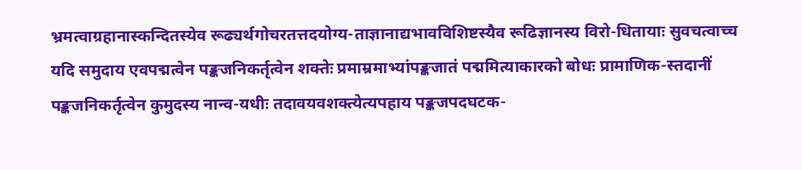भ्रमत्वाग्रहानास्कन्दितस्येव रूढ्यर्थगोचरतत्तदयोग्य-ताज्ञानाद्यभावविशिष्टस्यैव रूढिज्ञानस्य विरो-धितायाः सुवचत्वाच्च यदि समुदाय एवपद्मत्वेन पङ्कजनिकर्तृत्वेन शक्तेः प्रमाम्रमाभ्यांपङ्कजातं पद्ममित्याकारको बोधः प्रामाणिक-स्तदानीं पङ्कजनिकर्तृत्वेन कुमुदस्य नान्व-यधीः तदावयवशक्त्येत्यपहाय पङ्कजपदघटक-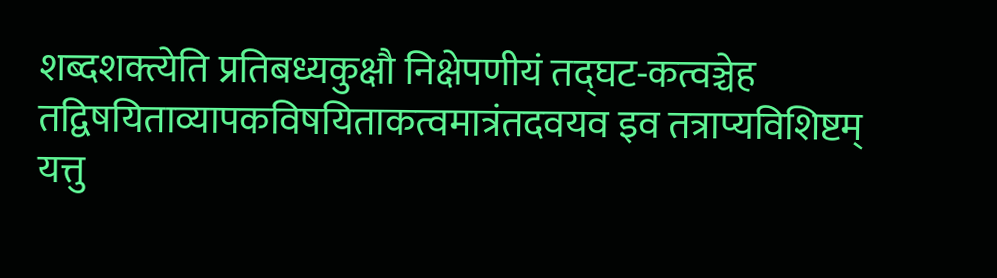शब्दशक्त्येति प्रतिबध्यकुक्षौ निक्षेपणीयं तद्घट-कत्वञ्चेह तद्विषयिताव्यापकविषयिताकत्वमात्रंतदवयव इव तत्राप्यविशिष्टम् यत्तु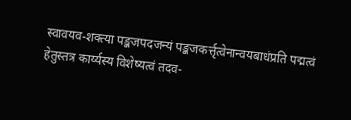स्वावयव-शक्त्या पङ्कजपदजन्यं पङ्कजकर्त्तृत्वेनान्वयबाधंप्रति पद्मत्वं हेतुस्तत्र कार्य्यस्य विशेष्यत्वं तदव-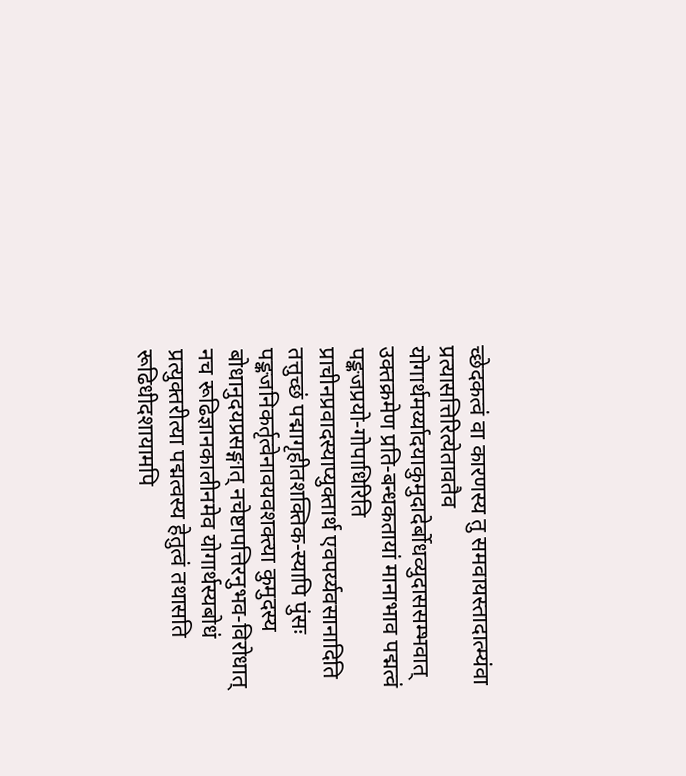च्छेदकत्वं वा कारणस्य तु समवायस्तादात्म्यंवा प्रत्यासत्तिरित्येतावतैव योगार्थमर्य्यादयाकुमुदादेर्बोधव्युदाससम्भवात् उक्तक्रमेण प्रति-बन्धकतायां मानाभाव पद्मत्वं पङ्कजप्रयो-गोपाधिरिति प्राचीनप्रवादस्याप्युक्तार्थ एवपर्य्यवसानादिति तत्तुच्छं पद्मागृहीतशक्तिक-स्यापि पुंसः पङ्कजनिकर्तृत्वेनावयवशक्त्या कुमुदस्य बोधानुदयप्रसङ्गात् नचेष्टापत्तिरनुभव-विरोधात् नच रूढिज्ञानकालीनमेव योगार्थस्यबोधं प्रत्युक्तरीत्या पद्मत्वस्य हेतुत्वं तथासति रूढिधीदशायामपि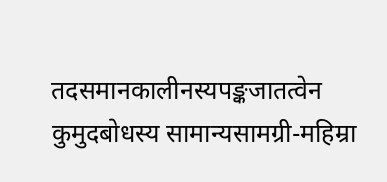तदसमानकालीनस्यपङ्कजातत्वेन कुमुदबोधस्य सामान्यसामग्री-महिम्रा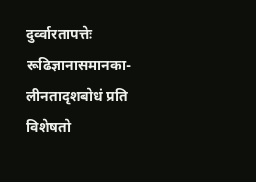दुर्व्वारतापत्तेः रूढिज्ञानासमानका-लीनतादृशबोधं प्रति विशेषतो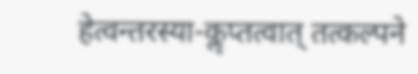हेत्वन्तरस्या-कॢप्तत्वात् तत्कल्पने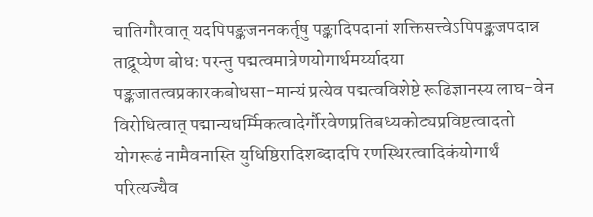चातिगौरवात् यदपिपङ्कजननकर्तृषु पङ्कादिपदानां शक्तिसत्त्वेऽपिपङ्कजपदान्न ताद्रूप्येण बोधः परन्तु पद्मत्वमात्रेणयोगार्थमर्य्यादया पङ्कजातत्वप्रकारकबोधसा-मान्यं प्रत्येव पद्मत्वविशेष्टे रूढिज्ञानस्य लाघ-वेन विरोधित्वात् पद्मान्यधर्म्मिकत्वादेर्गौरवेणप्रतिबध्यकोट्यप्रविष्टत्वादतो योगरूढं नामैवनास्ति युधिष्ठिरादिशब्दादपि रणस्थिरत्वादिकंयोगार्थं परित्यज्यैव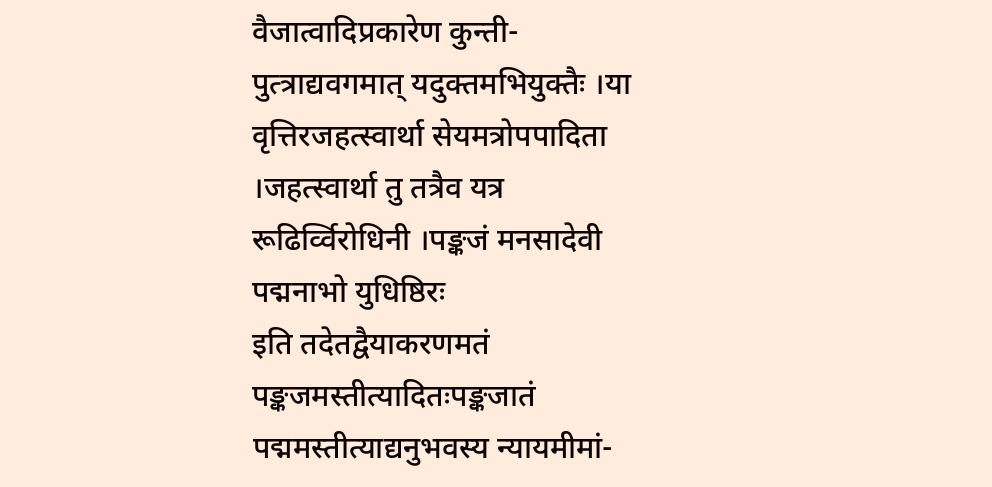वैजात्वादिप्रकारेण कुन्ती-पुत्त्राद्यवगमात् यदुक्तमभियुक्तैः ।या वृत्तिरजहत्स्वार्था सेयमत्रोपपादिता ।जहत्स्वार्था तु तत्रैव यत्र रूढिर्व्विरोधिनी ।पङ्कजं मनसादेवी पद्मनाभो युधिष्ठिरः
इति तदेतद्वैयाकरणमतं पङ्कजमस्तीत्यादितःपङ्कजातं पद्ममस्तीत्याद्यनुभवस्य न्यायमीमां-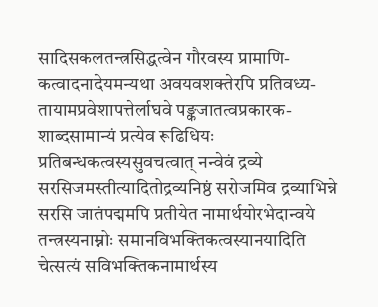सादिसकलतन्त्रसिद्धत्वेन गौरवस्य प्रामाणि-कत्वादनादेयमन्यथा अवयवशक्तेरपि प्रतिवध्य-तायामप्रवेशापत्तेर्लाघवे पङ्कजातत्वप्रकारक-शाब्दसामान्यं प्रत्येव रूढिधियः प्रतिबन्धकत्वस्यसुवचत्वात् नन्वेवं द्रव्ये सरसिजमस्तीत्यादितोद्रव्यनिष्ठं सरोजमिव द्रव्याभिन्ने सरसि जातंपद्ममपि प्रतीयेत नामार्थयोरभेदान्वये तन्त्रस्यनाम्नोः समानविभक्तिकत्वस्यानयादिति चेत्सत्यं सविभक्तिकनामार्थस्य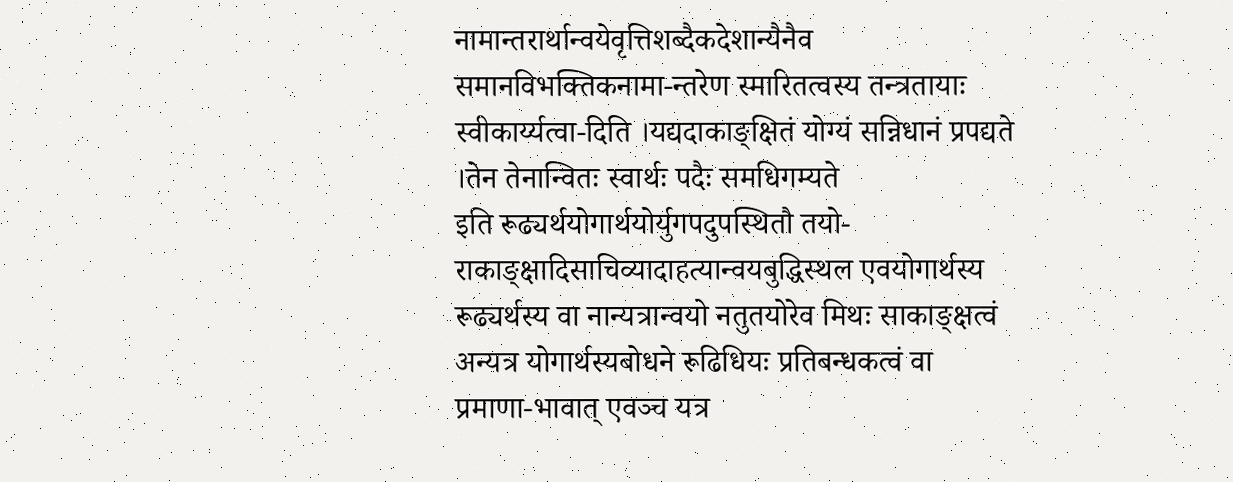नामान्तरार्थान्वयेवृत्तिशब्दैकदेशान्यैनैव समानविभक्तिकनामा-न्तरेण स्मारितत्वस्य तन्त्रतायाः स्वीकार्य्यत्वा-दिति ।यद्यदाकाङ्क्षितं योग्यं सन्निधानं प्रपद्यते ।तेन तेनान्वितः स्वार्थः पदैः समधिगम्यते
इति रूढ्यर्थयोगार्थयोर्युगपदुपस्थितौ तयो-राकाङ्क्षादिसाचिव्यादाहत्यान्वयबुद्धिस्थल एवयोगार्थस्य रूढ्यर्थस्य वा नान्यत्रान्वयो नतुतयोरेव मिथः साकाङ्क्षत्वं अन्यत्र योगार्थस्यबोधने रूढिधियः प्रतिबन्धकत्वं वा प्रमाणा-भावात् एवञ्च यत्र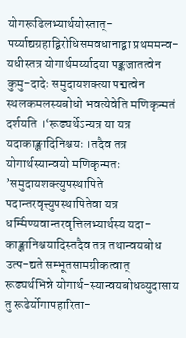योगरूढिलभ्यार्थयोस्तात्-पर्य्याद्यग्रहाद्बिरोधिसमवधानाद्बा प्रथममन्व-यधीस्तत्र योगार्थमर्य्यादया पङ्कजातत्वेन कुमु-दादेः समुदायशक्त्या पद्मत्वेन स्थलकमलस्यबोधो भवत्येवेति मणिकृन्मतं दर्शयति ।‘रूढ्यर्थेऽन्यत्र या यत्र यदाकाङ्क्षादिनिश्चयः ।तदैव तत्र योगार्थस्यान्वयो मणिकृन्मतः
’समुदायशक्त्युपस्थापिते पदान्तरवृत्त्युपस्थापितेवा यत्र धर्म्मिण्यवान्तरवृत्तिलभ्यार्थस्य यदा-काङ्क्षानिश्चयादिस्तदैव तत्र तथान्वयबोध उत्प-द्यते सम्भूतसामग्रीकत्वात् रूढ्यर्थभिन्ने योगार्थ-स्यान्वयबोधव्युदासाय तु रूढेर्योगापहारिता-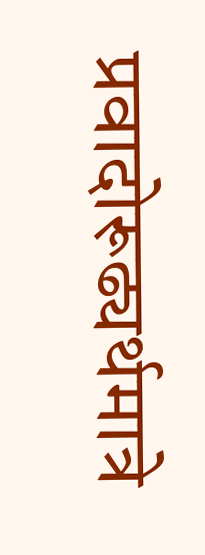प्रवादोरूढ्यर्थमात्रे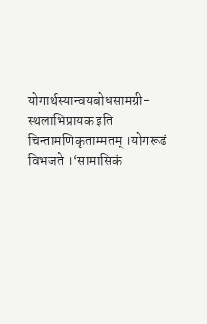योगार्थस्यान्वयबोधसामग्री-स्थलाभिप्रायक इति चिन्तामणिकृताम्मतम् ।योगरूढं विभजते ।‘सामासिकं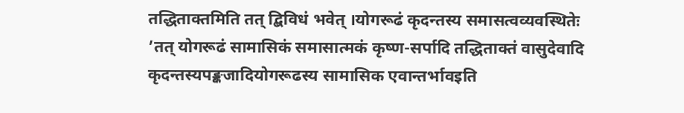तद्धिताक्तमिति तत् द्बिविधं भवेत् ।योगरूढं कृदन्तस्य समासत्वव्यवस्थितेः
’तत् योगरूढं सामासिकं समासात्मकं कृष्ण-सर्पादि तद्धिताक्तं वासुदेवादि कृदन्तस्यपङ्कजादियोगरूढस्य सामासिक एवान्तर्भावइति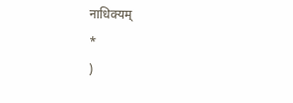नाधिक्यम्
*
)